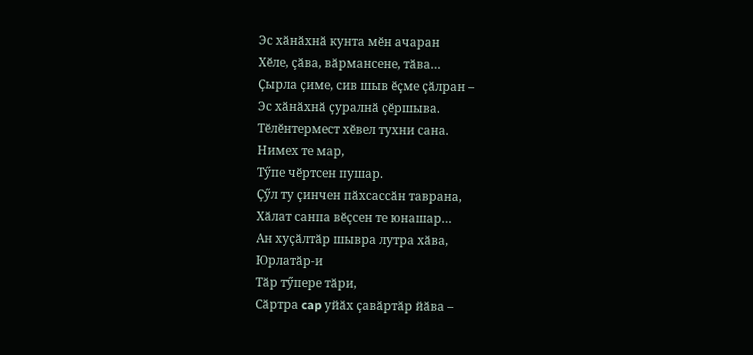Эс хӑнӑхнӑ кунта мӗн ачаран
Хӗле, ҫӑва, вӑрмансене, тӑва…
Ҫырла ҫиме, сив шыв ӗҫме ҫӑлран –
Эс хӑнӑхнӑ ҫуралнӑ ҫӗршыва.
Тӗлӗнтермест хӗвел тухни сана.
Нимех те мар,
Тӳпе чӗртсен пушар.
Ҫӳл ту ҫинчен пӑхсассӑн таврана,
Хӑлат санпа вӗҫсен те юнашар…
Ан хуҫӑлтӑр шывра лутра хӑва,
Юрлатӑр-и
Тӑр тӳпере тӑри,
Сӑртра cap уйӑх ҫавӑртӑр йӑва –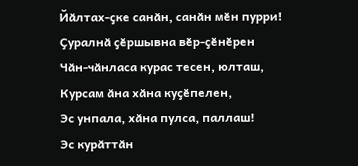Йӑлтах-ҫке санӑн, санӑн мӗн пурри!
Ҫуралнӑ ҫӗршывна вӗр-ҫӗнӗрен
Чӑн-чӑнласа курас тесен, юлташ,
Курсам ӑна хӑна куҫӗпелен,
Эс унпала, хӑна пулса, паллаш!
Эс курӑттӑн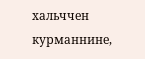хальччен курманнине,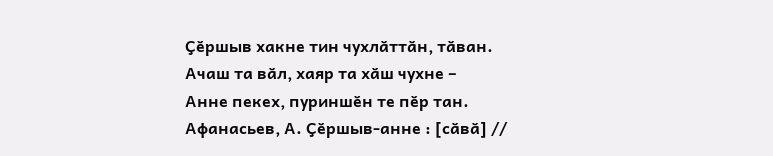Ҫӗршыв хакне тин чухлӑттӑн, тӑван.
Ачаш та вӑл, хаяр та хӑш чухне –
Анне пекех, пуриншӗн те пӗр тан.
Афанасьев, А. Ҫӗршыв-анне : [сӑвӑ] //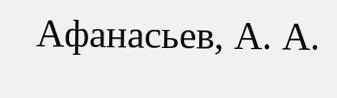Афанасьев, А. А.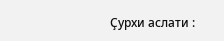Ҫурхи аслати :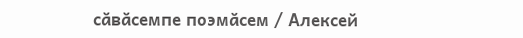сӑвӑсемпе поэмӑсем / Алексей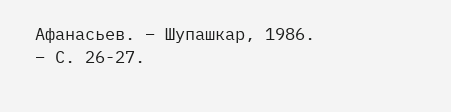Афанасьев. – Шупашкар, 1986. – С. 26-27.